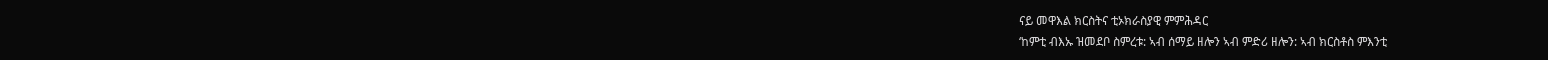ናይ መዋእል ክርስትና ቲኦክራስያዊ ምምሕዳር
‘ከምቲ ብእኡ ዝመደቦ ስምረቱ: ኣብ ሰማይ ዘሎን ኣብ ምድሪ ዘሎን: ኣብ ክርስቶስ ምእንቲ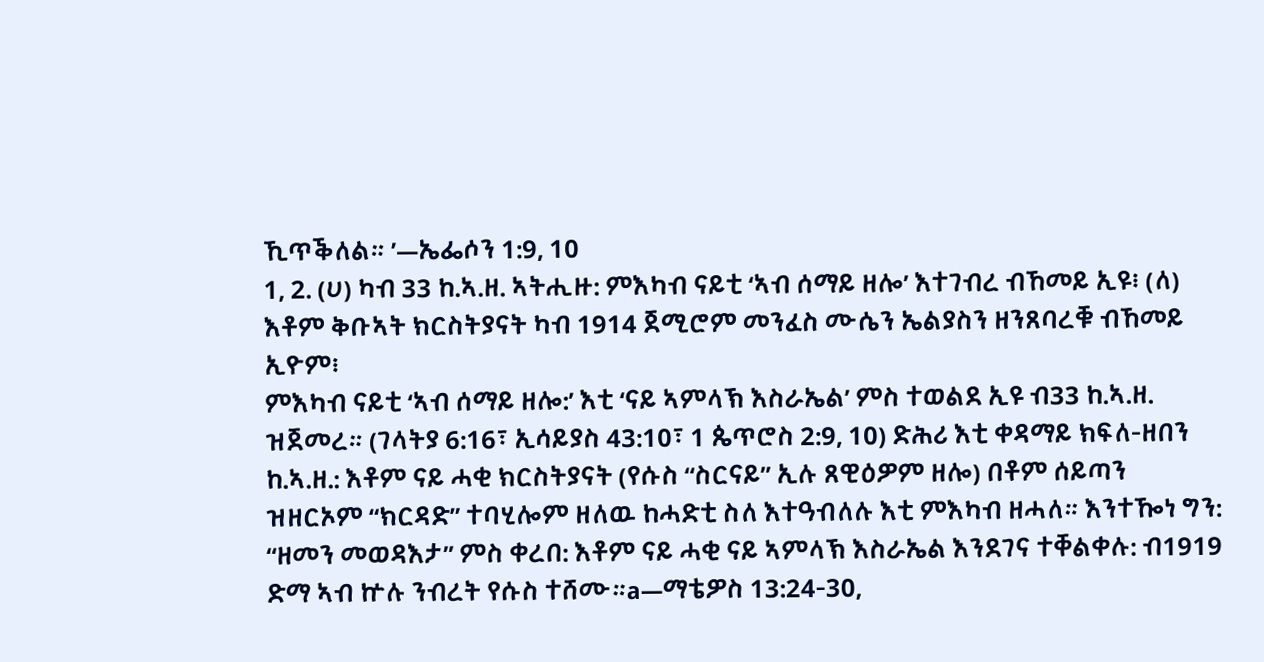ኺጥቕለል። ’—ኤፌሶን 1:9, 10
1, 2. (ሀ) ካብ 33 ከ.ኣ.ዘ. ኣትሒዙ: ምእካብ ናይቲ ‘ኣብ ሰማይ ዘሎ’ እተገብረ ብኸመይ ኢዩ፧ (ለ) እቶም ቅቡኣት ክርስትያናት ካብ 1914 ጀሚሮም መንፈስ ሙሴን ኤልያስን ዘንጸባረቑ ብኸመይ ኢዮም፧
ምእካብ ናይቲ ‘ኣብ ሰማይ ዘሎ:’ እቲ ‘ናይ ኣምላኽ እስራኤል’ ምስ ተወልደ ኢዩ ብ33 ከ.ኣ.ዘ. ዝጀመረ። (ገላትያ 6:16፣ ኢሳይያስ 43:10፣ 1 ጴጥሮስ 2:9, 10) ድሕሪ እቲ ቀዳማይ ክፍለ-ዘበን ከ.ኣ.ዘ.: እቶም ናይ ሓቂ ክርስትያናት (የሱስ “ስርናይ” ኢሉ ጸዊዕዎም ዘሎ) በቶም ሰይጣን ዝዘርኦም “ክርዳድ” ተባሂሎም ዘለዉ ከሓድቲ ስለ እተዓብለሉ እቲ ምእካብ ዘሓለ። እንተዀነ ግን: “ዘመን መወዳእታ” ምስ ቀረበ: እቶም ናይ ሓቂ ናይ ኣምላኽ እስራኤል እንደገና ተቐልቀሉ: ብ1919 ድማ ኣብ ኵሉ ንብረት የሱስ ተሸሙ።a—ማቴዎስ 13:24-30,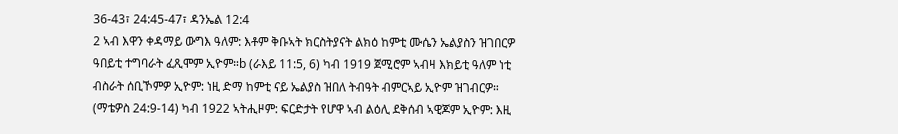36-43፣ 24:45-47፣ ዳንኤል 12:4
2 ኣብ እዋን ቀዳማይ ውግእ ዓለም: እቶም ቅቡኣት ክርስትያናት ልክዕ ከምቲ ሙሴን ኤልያስን ዝገበርዎ ዓበይቲ ተግባራት ፈጺሞም ኢዮም።b (ራእይ 11:5, 6) ካብ 1919 ጀሚሮም ኣብዛ እክይቲ ዓለም ነቲ ብስራት ሰቢኾምዎ ኢዮም: ነዚ ድማ ከምቲ ናይ ኤልያስ ዝበለ ትብዓት ብምርኣይ ኢዮም ዝገብርዎ። (ማቴዎስ 24:9-14) ካብ 1922 ኣትሒዞም: ፍርድታት የሆዋ ኣብ ልዕሊ ደቅሰብ ኣዊጆም ኢዮም: እዚ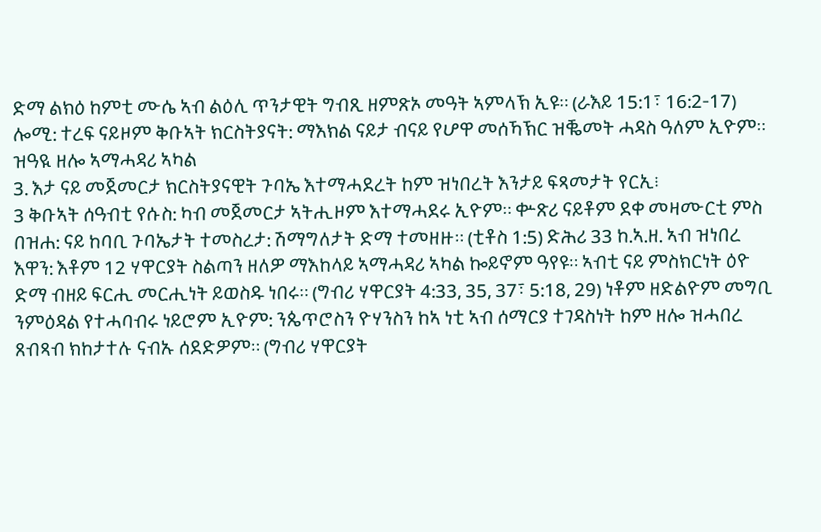ድማ ልክዕ ከምቲ ሙሴ ኣብ ልዕሊ ጥንታዊት ግብጺ ዘምጽኦ መዓት ኣምላኽ ኢዩ። (ራእይ 15:1፣ 16:2-17) ሎሚ: ተረፍ ናይዞም ቅቡኣት ክርስትያናት: ማእክል ናይታ ብናይ የሆዋ መሰኻኽር ዝቘመት ሓዳስ ዓለም ኢዮም።
ዝዓዪ ዘሎ ኣማሓዳሪ ኣካል
3. እታ ናይ መጀመርታ ክርስትያናዊት ጉባኤ እተማሓደረት ከም ዝነበረት እንታይ ፍጻመታት የርኢ፧
3 ቅቡኣት ሰዓብቲ የሱስ: ካብ መጀመርታ ኣትሒዞም እተማሓደሩ ኢዮም። ቍጽሪ ናይቶም ደቀ መዛሙርቲ ምስ በዝሐ: ናይ ከባቢ ጉባኤታት ተመስረታ: ሽማግለታት ድማ ተመዘዙ። (ቲቶስ 1:5) ድሕሪ 33 ከ.ኣ.ዘ. ኣብ ዝነበረ እዋን: እቶም 12 ሃዋርያት ስልጣን ዘለዎ ማእከላይ ኣማሓዳሪ ኣካል ኰይኖም ዓየዩ። ኣብቲ ናይ ምስክርነት ዕዮ ድማ ብዘይ ፍርሒ መርሒነት ይወስዱ ነበሩ። (ግብሪ ሃዋርያት 4:33, 35, 37፣ 5:18, 29) ነቶም ዘድልዮም መግቢ ንምዕዳል የተሓባብሩ ነይሮም ኢዮም: ንጴጥሮስን ዮሃንስን ከኣ ነቲ ኣብ ሰማርያ ተገዳስነት ከም ዘሎ ዝሓበረ ጸብጻብ ክከታተሉ ናብኡ ሰደድዎም። (ግብሪ ሃዋርያት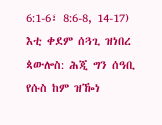6:1-6፣ 8:6-8, 14-17) እቲ ቀደም ሰጓጊ ዝነበረ ጳውሎስ: ሕጂ ግን ሰዓቢ የሱስ ከም ዝዀነ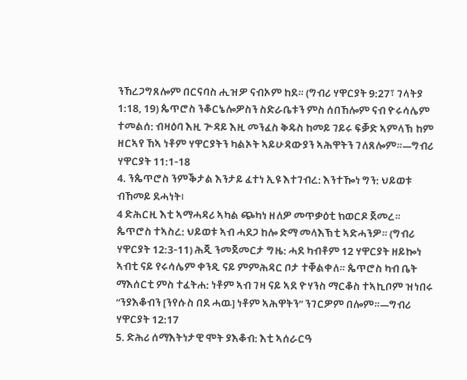ንኸረጋግጸሎም በርናባስ ሒዝዎ ናብኦም ከደ። (ግብሪ ሃዋርያት 9:27፣ ገላትያ 1:18, 19) ጴጥሮስ ንቆርኔሎዎስን ስድራቤቱን ምስ ሰበኸሎም ናብ ዮሩሳሌም ተመልሰ: ብዛዕባ እዚ ጕዳይ እዚ መንፈስ ቅዱስ ከመይ ገይሩ ፍቓድ ኣምላኽ ከም ዘርኣየ ኸኣ ነቶም ሃዋርያትን ካልኦት ኣይሁዳውያን ኣሕዋትን ገለጸሎም።—ግብሪ ሃዋርያት 11:1-18
4. ንጴጥሮስ ንምቕታል እንታይ ፈተነ ኢዩ እተገብረ: እንተዀነ ግን: ህይወቱ ብኸመይ ደሓነት፧
4 ድሕርዚ እቲ ኣማሓዳሪ ኣካል ጭካነ ዘለዎ መጥቃዕቲ ክወርዶ ጀመረ። ጴጥሮስ ተኣስረ: ህይወቱ ኣብ ሓደጋ ከሎ ድማ መላእኽቲ ኣድሓንዎ። (ግብሪ ሃዋርያት 12:3-11) ሕጂ ንመጀመርታ ግዜ: ሓደ ካብቶም 12 ሃዋርያት ዘይኰነ ኣብቲ ናይ የሩሳሌም ቀንዲ ናይ ምምሕዳር ቦታ ተቐልቀለ። ጴጥሮስ ካብ ቤት ማእሰርቲ ምስ ተፈትሐ: ነቶም ኣብ ገዛ ናይ ኣደ ዮሃንስ ማርቆስ ተኣኪቦም ዝነበሩ “ንያእቆብን [ንየሱስ በደ ሓዉ] ነቶም ኣሕዋትን” ንገርዎም በሎም።—ግብሪ ሃዋርያት 12:17
5. ድሕሪ ሰማእትነታዊ ሞት ያእቆብ: እቲ ኣሰራርዓ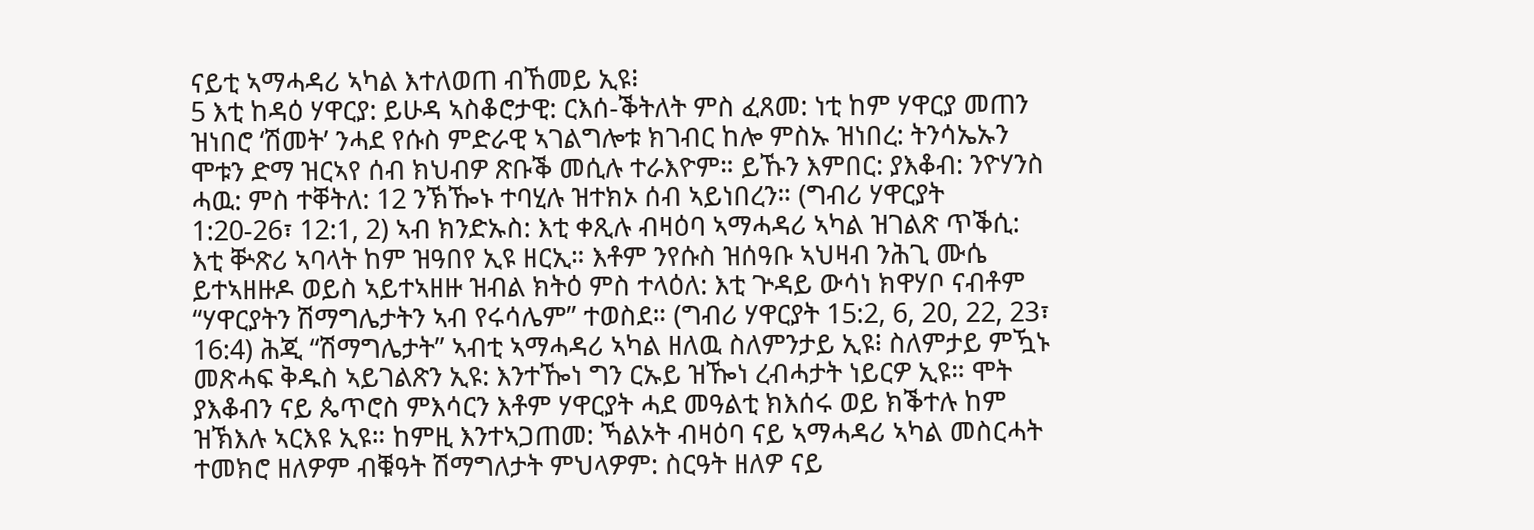ናይቲ ኣማሓዳሪ ኣካል እተለወጠ ብኸመይ ኢዩ፧
5 እቲ ከዳዕ ሃዋርያ: ይሁዳ ኣስቆሮታዊ: ርእሰ-ቕትለት ምስ ፈጸመ: ነቲ ከም ሃዋርያ መጠን ዝነበሮ ‘ሽመት’ ንሓደ የሱስ ምድራዊ ኣገልግሎቱ ክገብር ከሎ ምስኡ ዝነበረ: ትንሳኤኡን ሞቱን ድማ ዝርኣየ ሰብ ክህብዎ ጽቡቕ መሲሉ ተራእዮም። ይኹን እምበር: ያእቆብ: ንዮሃንስ ሓዉ: ምስ ተቐትለ: 12 ንኽዀኑ ተባሂሉ ዝተክኦ ሰብ ኣይነበረን። (ግብሪ ሃዋርያት 1:20-26፣ 12:1, 2) ኣብ ክንድኡስ: እቲ ቀጺሉ ብዛዕባ ኣማሓዳሪ ኣካል ዝገልጽ ጥቕሲ: እቲ ቝጽሪ ኣባላት ከም ዝዓበየ ኢዩ ዘርኢ። እቶም ንየሱስ ዝሰዓቡ ኣህዛብ ንሕጊ ሙሴ ይተኣዘዙዶ ወይስ ኣይተኣዘዙ ዝብል ክትዕ ምስ ተላዕለ: እቲ ጕዳይ ውሳነ ክዋሃቦ ናብቶም “ሃዋርያትን ሽማግሌታትን ኣብ የሩሳሌም” ተወስደ። (ግብሪ ሃዋርያት 15:2, 6, 20, 22, 23፣ 16:4) ሕጂ “ሽማግሌታት” ኣብቲ ኣማሓዳሪ ኣካል ዘለዉ ስለምንታይ ኢዩ፧ ስለምታይ ምዃኑ መጽሓፍ ቅዱስ ኣይገልጽን ኢዩ: እንተዀነ ግን ርኡይ ዝዀነ ረብሓታት ነይርዎ ኢዩ። ሞት ያእቆብን ናይ ጴጥሮስ ምእሳርን እቶም ሃዋርያት ሓደ መዓልቲ ክእሰሩ ወይ ክቕተሉ ከም ዝኽእሉ ኣርእዩ ኢዩ። ከምዚ እንተኣጋጠመ: ኻልኦት ብዛዕባ ናይ ኣማሓዳሪ ኣካል መስርሓት ተመክሮ ዘለዎም ብቑዓት ሽማግለታት ምህላዎም: ስርዓት ዘለዎ ናይ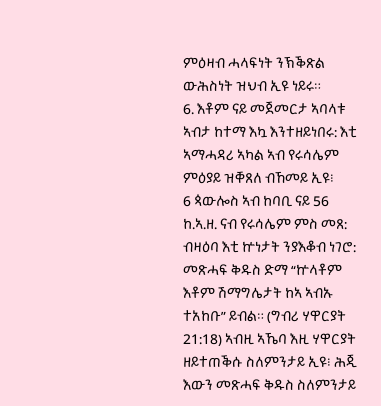ምዕዛብ ሓላፍነት ንኽቕጽል ውሕስነት ዝህብ ኢዩ ነይሩ።
6. እቶም ናይ መጀመርታ ኣባላቱ ኣብታ ከተማ እኳ እንተዘይነበሩ: እቲ ኣማሓዳሪ ኣካል ኣብ የሩሳሌም ምዕያይ ዝቐጸለ ብኸመይ ኢዩ፧
6 ጳውሎስ ኣብ ከባቢ ናይ 56 ከ.ኣ.ዘ. ናብ የሩሳሌም ምስ መጸ: ብዛዕባ እቲ ኵነታት ንያእቆብ ነገሮ: መጽሓፍ ቅዱስ ድማ “ኵላቶም እቶም ሽማግሌታት ከኣ ኣብኡ ተአከቡ” ይብል። (ግብሪ ሃዋርያት 21:18) ኣብዚ ኣኼባ እዚ ሃዋርያት ዘይተጠቕሱ ስለምንታይ ኢዩ፧ ሕጂ እውን መጽሓፍ ቅዱስ ስለምንታይ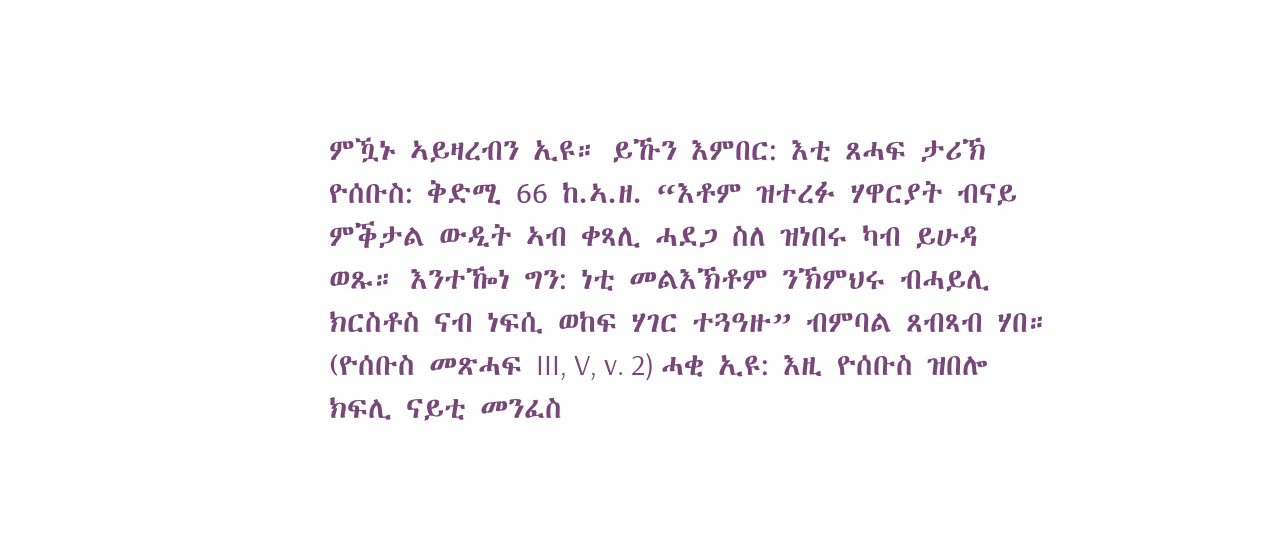ምዃኑ ኣይዛረብን ኢዩ። ይኹን እምበር: እቲ ጸሓፍ ታሪኽ ዮሰቡስ: ቅድሚ 66 ከ.ኣ.ዘ. “እቶም ዝተረፉ ሃዋርያት ብናይ ምቕታል ውዲት ኣብ ቀጻሊ ሓደጋ ስለ ዝነበሩ ካብ ይሁዳ ወጹ። እንተዀነ ግን: ነቲ መልእኽቶም ንኽምህሩ ብሓይሊ ክርስቶስ ናብ ነፍሲ ወከፍ ሃገር ተጓዓዙ” ብምባል ጸብጻብ ሃበ። (ዮሰቡስ መጽሓፍ III, V, v. 2) ሓቂ ኢዩ: እዚ ዮሰቡስ ዝበሎ ክፍሊ ናይቲ መንፈስ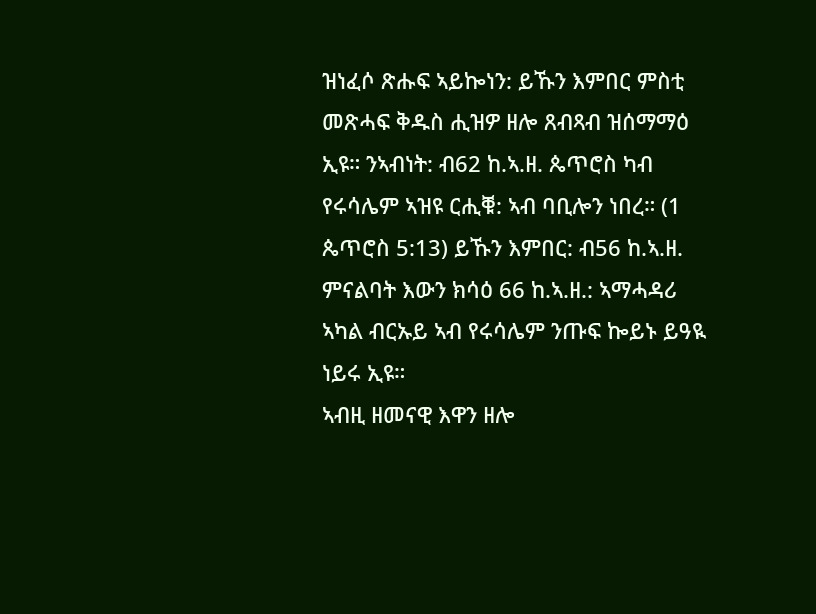ዝነፈሶ ጽሑፍ ኣይኰነን: ይኹን እምበር ምስቲ መጽሓፍ ቅዱስ ሒዝዎ ዘሎ ጸብጻብ ዝሰማማዕ ኢዩ። ንኣብነት: ብ62 ከ.ኣ.ዘ. ጴጥሮስ ካብ የሩሳሌም ኣዝዩ ርሒቑ: ኣብ ባቢሎን ነበረ። (1 ጴጥሮስ 5:13) ይኹን እምበር: ብ56 ከ.ኣ.ዘ. ምናልባት እውን ክሳዕ 66 ከ.ኣ.ዘ.: ኣማሓዳሪ ኣካል ብርኡይ ኣብ የሩሳሌም ንጡፍ ኰይኑ ይዓዪ ነይሩ ኢዩ።
ኣብዚ ዘመናዊ እዋን ዘሎ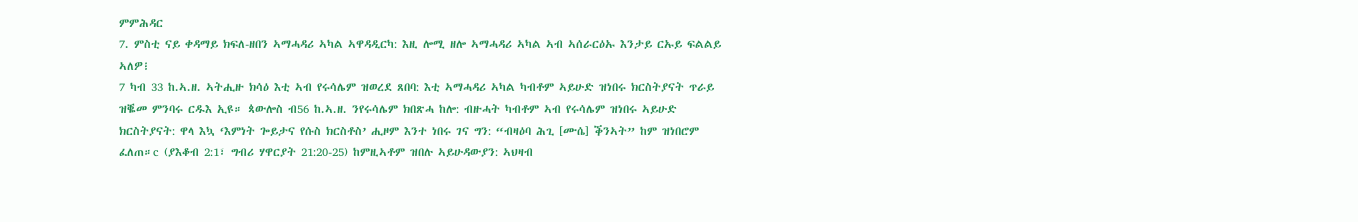ምምሕዳር
7. ምስቲ ናይ ቀዳማይ ክፍለ-ዘበን ኣማሓዳሪ ኣካል ኣዋዳዲርካ: እዚ ሎሚ ዘሎ ኣማሓዳሪ ኣካል ኣብ ኣሰራርዕኡ እንታይ ርኡይ ፍልልይ ኣለዎ፧
7 ካብ 33 ከ.ኣ.ዘ. ኣትሒዙ ክሳዕ እቲ ኣብ የሩሳሌም ዝወረደ ጸበባ: እቲ ኣማሓዳሪ ኣካል ካብቶም ኣይሁድ ዝነበሩ ክርስትያናት ጥራይ ዝቘመ ምንባሩ ርዱእ ኢዩ። ጳውሎስ ብ56 ከ.ኣ.ዘ. ንየሩሳሌም ክበጽሓ ከሎ: ብዙሓት ካብቶም ኣብ የሩሳሌም ዝነበሩ ኣይሁድ ክርስትያናት: ዋላ እኳ ‘እምነት ጐይታና የሱስ ክርስቶስ’ ሒዞም እንተ ነበሩ ገና ግን: “ብዛዕባ ሕጊ [ሙሴ] ቕንኣት” ከም ዝነበሮም ፈለጠ።c (ያእቆብ 2:1፣ ግብሪ ሃዋርያት 21:20-25) ከምዚኣቶም ዝበሉ ኣይሁዳውያን: ኣህዛብ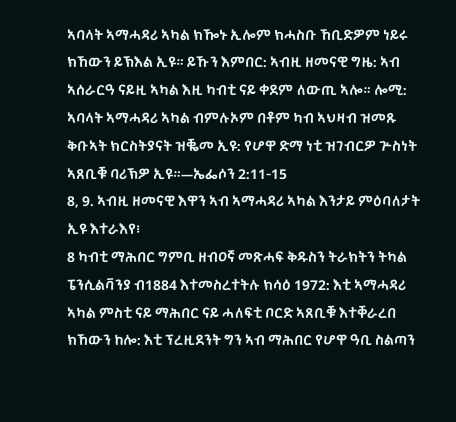ኣባላት ኣማሓዳሪ ኣካል ክዀኑ ኢሎም ክሓስቡ ኸቢድዎም ነይሩ ክኸውን ይኽእል ኢዩ። ይኹን እምበር: ኣብዚ ዘመናዊ ግዜ: ኣብ ኣሰራርዓ ናይዚ ኣካል እዚ ካብቲ ናይ ቀደም ለውጢ ኣሎ። ሎሚ: ኣባላት ኣማሓዳሪ ኣካል ብምሉኦም በቶም ካብ ኣህዛብ ዝመጹ ቅቡኣት ክርስትያናት ዝቘመ ኢዩ: የሆዋ ድማ ነቲ ዝገብርዎ ጕስነት ኣጸቢቑ ባሪኽዎ ኢዩ።—ኤፌሶን 2:11-15
8, 9. ኣብዚ ዘመናዊ እዋን ኣብ ኣማሓዳሪ ኣካል እንታይ ምዕባለታት ኢዩ እተራእየ፧
8 ካብቲ ማሕበር ግምቢ ዘብዐኛ መጽሓፍ ቅዱስን ትራክትን ትካል ፔንሲልቫንያ ብ1884 እተመስረተትሉ ክሳዕ 1972: እቲ ኣማሓዳሪ ኣካል ምስቲ ናይ ማሕበር ናይ ሓለፍቲ ቦርድ ኣጸቢቑ እተቐራረበ ክኸውን ከሎ: እቲ ፕረዚደንት ግን ኣብ ማሕበር የሆዋ ዓቢ ስልጣን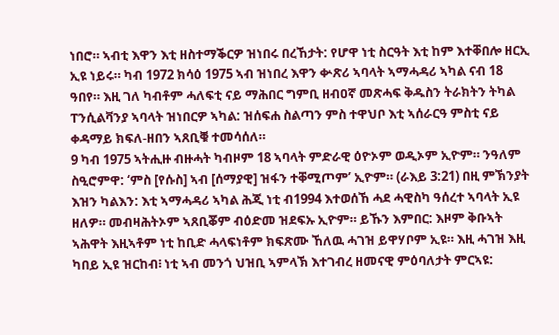ነበሮ። ኣብቲ እዋን እቲ ዘስተማቕርዎ ዝነበሩ በረኸታት: የሆዋ ነቲ ስርዓት እቲ ከም እተቐበሎ ዘርኢ ኢዩ ነይሩ። ካብ 1972 ክሳዕ 1975 ኣብ ዝነበረ እዋን ቍጽሪ ኣባላት ኣማሓዳሪ ኣካል ናብ 18 ዓበየ። እዚ ገለ ካብቶም ሓለፍቲ ናይ ማሕበር ግምቢ ዘብዐኛ መጽሓፍ ቅዱስን ትራክትን ትካል ፐንሲልቫንያ ኣባላት ዝነበርዎ ኣካል: ዝሰፍሐ ስልጣን ምስ ተዋህቦ እቲ ኣሰራርዓ ምስቲ ናይ ቀዳማይ ክፍለ-ዘበን ኣጸቢቑ ተመሳሰለ።
9 ካብ 1975 ኣትሒዙ ብዙሓት ካብዞም 18 ኣባላት ምድራዊ ዕዮኦም ወዲኦም ኢዮም። ንዓለም ስዒሮምዋ: ‘ምስ [የሱስ] ኣብ [ሰማያዊ] ዝፋን ተቐሚጦም’ ኢዮም። (ራእይ 3:21) በዚ ምኽንያት እዝን ካልእን: እቲ ኣማሓዳሪ ኣካል ሕጂ ነቲ ብ1994 እተወሰኸ ሓደ ሓዊስካ ዓሰረተ ኣባላት ኢዩ ዘለዎ። መብዛሕትኦም ኣጸቢቖም ብዕድመ ዝደፍኡ ኢዮም። ይኹን እምበር: እዞም ቅቡኣት ኣሕዋት እዚኣቶም ነቲ ከቢድ ሓላፍነቶም ክፍጽሙ ኸለዉ ሓገዝ ይዋሃቦም ኢዩ። እዚ ሓገዝ እዚ ካበይ ኢዩ ዝርከብ፧ ነቲ ኣብ መንጎ ህዝቢ ኣምላኽ እተገብረ ዘመናዊ ምዕባለታት ምርኣዩ: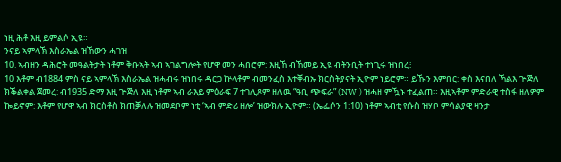ነዚ ሕቶ እዚ ይምልሶ ኢዩ።
ንናይ ኣምላኽ እስራኤል ዝኸውን ሓገዝ
10. ኣብዘን ዳሕሮት መዓልትታት ነቶም ቅቡኣት ኣብ ኣገልግሎት የሆዋ መን ሓበሮም: እዚኸ ብኸመይ ኢዩ ብትንቢት ተነጊሩ ዝነበረ፧
10 እቶም ብ1884 ምስ ናይ ኣምላኽ እስራኤል ዝሓብሩ ዝነበሩ ዳርጋ ኵላቶም ብመንፈስ እተቐብኡ ክርስትያናት ኢዮም ነይሮም። ይኹን እምበር: ቀስ እናበለ ኻልእ ጕጅለ ክቕልቀል ጀመረ: ብ1935 ድማ እዚ ጕጅለ እዚ ነቶም ኣብ ራእይ ምዕራፍ 7 ተገሊጾም ዘለዉ “ዓቢ ጭፍራ” (NW ) ዝሓዘ ምዃኑ ተፈልጠ። እዚኣቶም ምድራዊ ተስፋ ዘለዎም ኰይኖም: እቶም የሆዋ ኣብ ክርስቶስ ክጠቓለሉ ዝመደቦም ነቲ ‘ኣብ ምድሪ ዘሎ’ ዝውክሉ ኢዮም። (ኤፌሶን 1:10) ነቶም ኣብቲ የሱስ ዝሃቦ ምሳልያዊ ዛንታ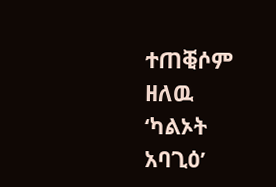ተጠቒሶም ዘለዉ ‘ካልኦት አባጊዕ’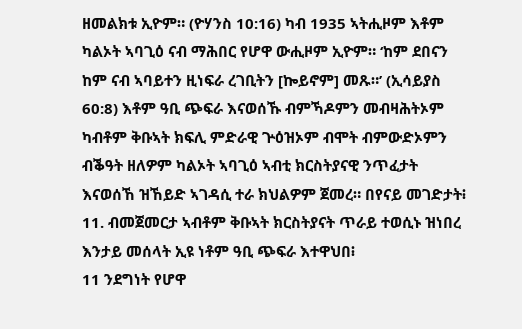ዘመልክቱ ኢዮም። (ዮሃንስ 10:16) ካብ 1935 ኣትሒዞም እቶም ካልኦት ኣባጊዕ ናብ ማሕበር የሆዋ ውሒዞም ኢዮም። ‘ከም ደበናን ከም ናብ ኣባይተን ዚነፍራ ረገቢትን [ኰይኖም] መጹ።’ (ኢሳይያስ 60:8) እቶም ዓቢ ጭፍራ እናወሰኹ ብምኻዶምን መብዛሕትኦም ካብቶም ቅቡኣት ክፍሊ ምድራዊ ጕዕዝኦም ብሞት ብምውድኦምን ብቕዓት ዘለዎም ካልኦት ኣባጊዕ ኣብቲ ክርስትያናዊ ንጥፈታት እናወሰኸ ዝኸይድ ኣገዳሲ ተራ ክህልዎም ጀመረ። በየናይ መገድታት፧
11. ብመጀመርታ ኣብቶም ቅቡኣት ክርስትያናት ጥራይ ተወሲኑ ዝነበረ እንታይ መሰላት ኢዩ ነቶም ዓቢ ጭፍራ እተዋህበ፧
11 ንደግነት የሆዋ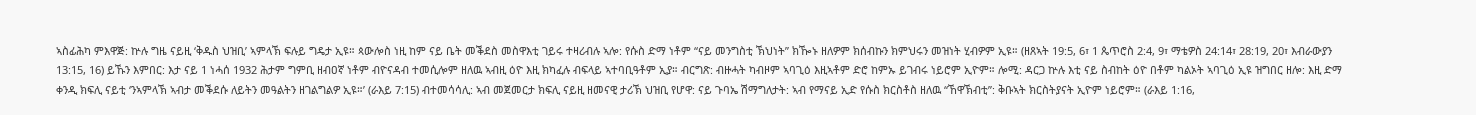ኣስፊሕካ ምእዋጅ: ኵሉ ግዜ ናይዚ ‘ቅዱስ ህዝቢ’ ኣምላኽ ፍሉይ ግዴታ ኢዩ። ጳውሎስ ነዚ ከም ናይ ቤት መቕደስ መስዋእቲ ገይሩ ተዛሪብሉ ኣሎ: የሱስ ድማ ነቶም “ናይ መንግስቲ ኽህነት” ክዀኑ ዘለዎም ክሰብኩን ክምህሩን መዝነት ሂብዎም ኢዩ። (ዘጸኣት 19:5, 6፣ 1 ጴጥሮስ 2:4, 9፣ ማቴዎስ 24:14፣ 28:19, 20፣ እብራውያን 13:15, 16) ይኹን እምበር: እታ ናይ 1 ነሓሰ 1932 ሕታም ግምቢ ዘብዐኛ ነቶም ብዮናዳብ ተመሲሎም ዘለዉ ኣብዚ ዕዮ እዚ ክካፈሉ ብፍላይ ኣተባቢዓቶም ኢያ። ብርግጽ: ብዙሓት ካብዞም ኣባጊዕ እዚኣቶም ድሮ ከምኡ ይገብሩ ነይሮም ኢዮም። ሎሚ: ዳርጋ ኵሉ እቲ ናይ ስብከት ዕዮ በቶም ካልኦት ኣባጊዕ ኢዩ ዝግበር ዘሎ: እዚ ድማ ቀንዲ ክፍሊ ናይቲ ‘ንኣምላኽ ኣብታ መቕደሱ ለይትን መዓልትን ዘገልግልዎ ኢዩ።’ (ራእይ 7:15) ብተመሳሳሊ: ኣብ መጀመርታ ክፍሊ ናይዚ ዘመናዊ ታሪኽ ህዝቢ የሆዋ: ናይ ጉባኤ ሽማግለታት: ኣብ የማናይ ኢድ የሱስ ክርስቶስ ዘለዉ “ኸዋኽብቲ”: ቅቡኣት ክርስትያናት ኢዮም ነይሮም። (ራእይ 1:16,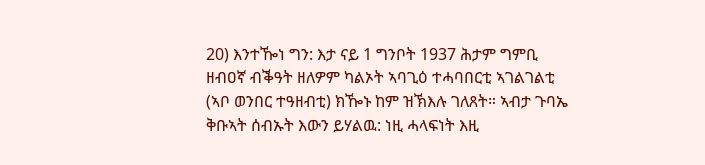20) እንተዀነ ግን: እታ ናይ 1 ግንቦት 1937 ሕታም ግምቢ ዘብዐኛ ብቕዓት ዘለዎም ካልኦት ኣባጊዕ ተሓባበርቲ ኣገልገልቲ (ኣቦ ወንበር ተዓዘብቲ) ክዀኑ ከም ዝኽእሉ ገለጸት። ኣብታ ጉባኤ ቅቡኣት ሰብኡት እውን ይሃልዉ: ነዚ ሓላፍነት እዚ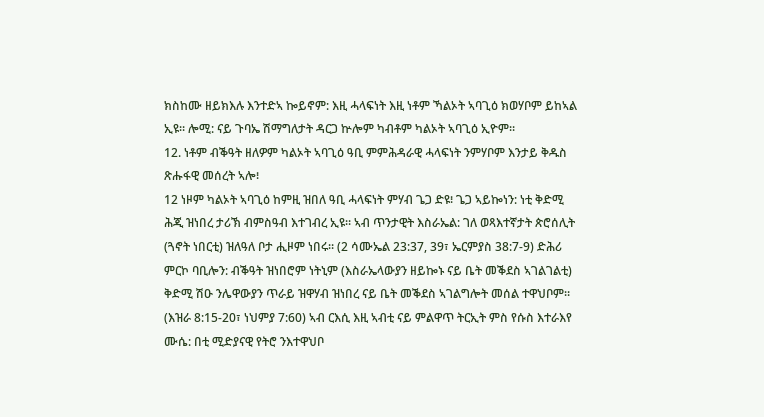ክስከሙ ዘይክእሉ እንተድኣ ኰይኖም: እዚ ሓላፍነት እዚ ነቶም ኻልኦት ኣባጊዕ ክወሃቦም ይከኣል ኢዩ። ሎሚ: ናይ ጉባኤ ሽማግለታት ዳርጋ ኵሎም ካብቶም ካልኦት ኣባጊዕ ኢዮም።
12. ነቶም ብቕዓት ዘለዎም ካልኦት ኣባጊዕ ዓቢ ምምሕዳራዊ ሓላፍነት ንምሃቦም እንታይ ቅዱስ ጽሑፋዊ መሰረት ኣሎ፧
12 ነዞም ካልኦት ኣባጊዕ ከምዚ ዝበለ ዓቢ ሓላፍነት ምሃብ ጌጋ ድዩ፧ ጌጋ ኣይኰነን: ነቲ ቅድሚ ሕጂ ዝነበረ ታሪኽ ብምስዓብ እተገብረ ኢዩ። ኣብ ጥንታዊት እስራኤል: ገለ ወጻእተኛታት ጵሮሰሊት (ጓኖት ነበርቲ) ዝለዓለ ቦታ ሒዞም ነበሩ። (2 ሳሙኤል 23:37, 39፣ ኤርምያስ 38:7-9) ድሕሪ ምርኮ ባቢሎን: ብቕዓት ዝነበሮም ነትኒም (እስራኤላውያን ዘይኰኑ ናይ ቤት መቕደስ ኣገልገልቲ) ቅድሚ ሽዑ ንሌዋውያን ጥራይ ዝዋሃብ ዝነበረ ናይ ቤት መቕደስ ኣገልግሎት መሰል ተዋህቦም። (እዝራ 8:15-20፣ ነህምያ 7:60) ኣብ ርእሲ እዚ ኣብቲ ናይ ምልዋጥ ትርኢት ምስ የሱስ እተራእየ ሙሴ: በቲ ሚድያናዊ የትሮ ንእተዋህቦ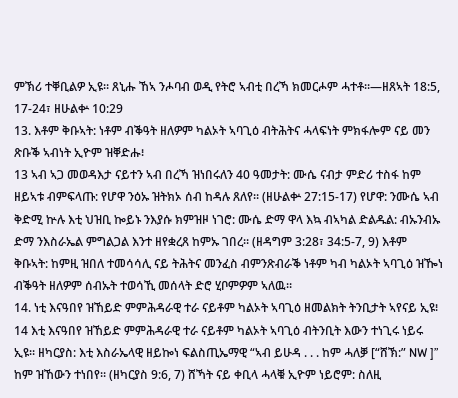ምኽሪ ተቐቢልዎ ኢዩ። ጸኒሑ ኸኣ ንሖባብ ወዲ የትሮ ኣብቲ በረኻ ክመርሖም ሓተቶ።—ዘጸኣት 18:5, 17-24፣ ዘሁልቍ 10:29
13. እቶም ቅቡኣት: ነቶም ብቕዓት ዘለዎም ካልኦት ኣባጊዕ ብትሕትና ሓላፍነት ምክፋሎም ናይ መን ጽቡቕ ኣብነት ኢዮም ዝቐድሑ፧
13 ኣብ ኣጋ መወዳእታ ናይተን ኣብ በረኻ ዝነበሩለን 40 ዓመታት: ሙሴ ናብታ ምድሪ ተስፋ ከም ዘይኣቱ ብምፍላጡ: የሆዋ ንዕኡ ዝትክኦ ሰብ ከዳሉ ጸለየ። (ዘሁልቍ 27:15-17) የሆዋ: ንሙሴ ኣብ ቅድሚ ኵሉ እቲ ህዝቢ ኰይኑ ንእያሱ ክምዝዞ ነገሮ: ሙሴ ድማ ዋላ እኳ ብኣካል ድልዱል: ብኡንብኡ ድማ ንእስራኤል ምግልጋል እንተ ዘየቋረጸ ከምኡ ገበረ። (ዘዳግም 3:28፣ 34:5-7, 9) እቶም ቅቡኣት: ከምዚ ዝበለ ተመሳሳሊ ናይ ትሕትና መንፈስ ብምንጽብራቕ ነቶም ካብ ካልኦት ኣባጊዕ ዝዀነ ብቕዓት ዘለዎም ሰብኡት ተወሳኺ መሰላት ድሮ ሂቦምዎም ኣለዉ።
14. ነቲ እናዓበየ ዝኸይድ ምምሕዳራዊ ተራ ናይቶም ካልኦት ኣባጊዕ ዘመልክት ትንቢታት ኣየናይ ኢዩ፧
14 እቲ እናዓበየ ዝኸይድ ምምሕዳራዊ ተራ ናይቶም ካልኦት ኣባጊዕ ብትንቢት እውን ተነጊሩ ነይሩ ኢዩ። ዘካርያስ: እቲ እስራኤላዊ ዘይኰነ ፍልስጢኤማዊ “ኣብ ይሁዳ . . . ከም ሓለቓ [“ሸኽ:” NW ]” ከም ዝኸውን ተነበየ። (ዘካርያስ 9:6, 7) ሸኻት ናይ ቀቢላ ሓላቑ ኢዮም ነይሮም: ስለዚ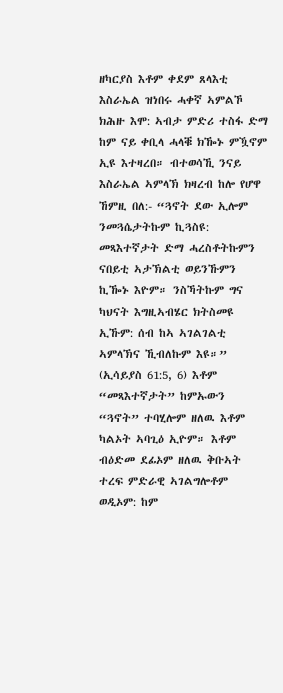ዘካርያስ እቶም ቀደም ጸላእቲ እስራኤል ዝነበሩ ሓቀኛ ኣምልኾ ክሕዙ እሞ: ኣብታ ምድሪ ተስፋ ድማ ከም ናይ ቀቢላ ሓላቑ ክዀኑ ምዃኖም ኢዩ እተዛረበ። ብተወሳኺ ንናይ እስራኤል ኣምላኽ ክዛረብ ከሎ የሆዋ ኸምዚ በለ:- “ጓኖት ደው ኢሎም ንመጓሴታትኩም ኪጓስዩ: መጻእተኛታት ድማ ሓረስቶትኩምን ናበይቲ ኣታኽልቲ ወይንኹምን ኪዀኑ እዮም። ንስኻትኩም ግና ካህናት እግዚኣብሄር ክትስመዩ ኢኹም: ሰብ ከኣ ኣገልገልቲ ኣምላኽና ኺብለኩም እዩ።” (ኢሳይያስ 61:5, 6) እቶም “መጻእተኛታት” ከምኡውን “ጓኖት” ተባሂሎም ዘለዉ እቶም ካልኦት ኣባጊዕ ኢዮም። እቶም ብዕድመ ደፊኦም ዘለዉ ቅቡኣት ተረፍ ምድራዊ ኣገልግሎቶም ወዲኦም: ከም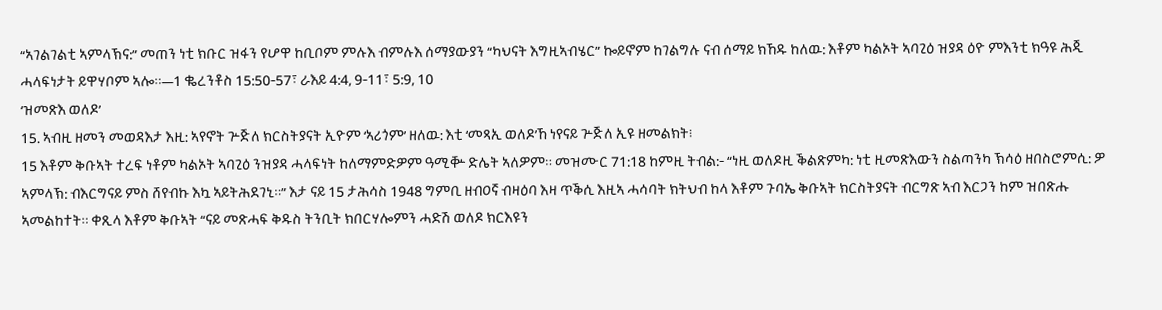“ኣገልገልቲ ኣምላኽና:” መጠን ነቲ ክቡር ዝፋን የሆዋ ከቢቦም ምሉእ ብምሉእ ሰማያውያን “ካህናት እግዚኣብሄር” ኰይኖም ከገልግሉ ናብ ሰማይ ክኸዱ ከለዉ: እቶም ካልኦት ኣባጊዕ ዝያዳ ዕዮ ምእንቲ ክዓዩ ሕጂ ሓላፍነታት ይዋሃቦም ኣሎ።—1 ቈረንቶስ 15:50-57፣ ራእይ 4:4, 9-11፣ 5:9, 10
‘ዝመጽእ ወለዶ’
15. ኣብዚ ዘመን መወዳእታ እዚ: ኣየኖት ጕጅለ ክርስትያናት ኢዮም ‘ኣሪጎም’ ዘለዉ: እቲ ‘መጻኢ ወለዶ’ኸ ነየናይ ጕጅለ ኢዩ ዘመልክት፧
15 እቶም ቅቡኣት ተረፍ ነቶም ካልኦት ኣባጊዕ ንዝያዳ ሓላፍነት ከለማምድዎም ዓሚቝ ድሌት ኣለዎም። መዝሙር 71:18 ከምዚ ትብል:- “ነዚ ወለዶዚ ቕልጽምካ: ነቲ ዚመጽእውን ስልጣንካ ኽሳዕ ዘበስሮምሲ: ዎ ኣምላኽ: ብእርግናይ ምስ ሸየብኩ እኳ ኣይትሕደገኒ።” እታ ናይ 15 ታሕሳስ 1948 ግምቢ ዘብዐኛ ብዛዕባ እዛ ጥቕሲ እዚኣ ሓሳባት ክትህብ ከላ እቶም ጉባኤ ቅቡኣት ክርስትያናት ብርግጽ ኣብ እርጋን ከም ዝበጽሑ ኣመልከተት። ቀጺላ እቶም ቅቡኣት “ናይ መጽሓፍ ቅዱስ ትንቢት ክበርሃሎምን ሓድሽ ወለዶ ክርእዩን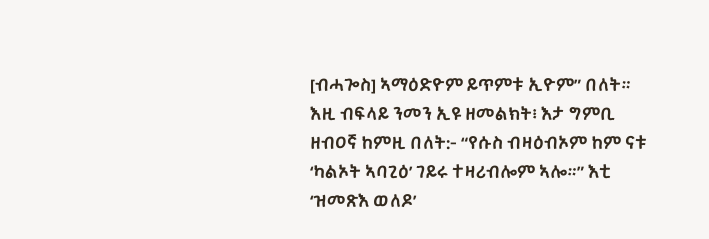[ብሓጐስ] ኣማዕድዮም ይጥምቱ ኢዮም” በለት። እዚ ብፍላይ ንመን ኢዩ ዘመልክት፧ እታ ግምቢ ዘብዐኛ ከምዚ በለት:- “የሱስ ብዛዕብኦም ከም ናቱ ‘ካልኦት ኣባጊዕ’ ገይሩ ተዛሪብሎም ኣሎ።” እቲ ‘ዝመጽእ ወለዶ’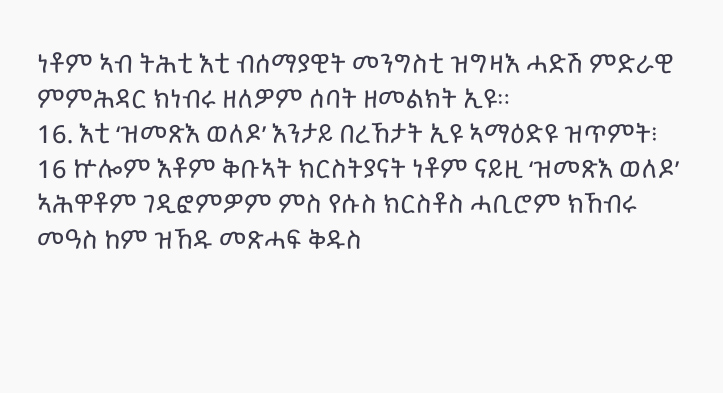ነቶም ኣብ ትሕቲ እቲ ብሰማያዊት መንግስቲ ዝግዛእ ሓድሽ ምድራዊ ምምሕዳር ክነብሩ ዘለዎም ሰባት ዘመልክት ኢዩ።
16. እቲ ‘ዝመጽእ ወለዶ’ እንታይ በረኸታት ኢዩ ኣማዕድዩ ዝጥምት፧
16 ኵሎም እቶም ቅቡኣት ክርስትያናት ነቶም ናይዚ ‘ዝመጽእ ወለዶ’ ኣሕዋቶም ገዲፎምዎም ምስ የሱስ ክርስቶስ ሓቢሮም ክኸብሩ መዓስ ከም ዝኸዱ መጽሓፍ ቅዱስ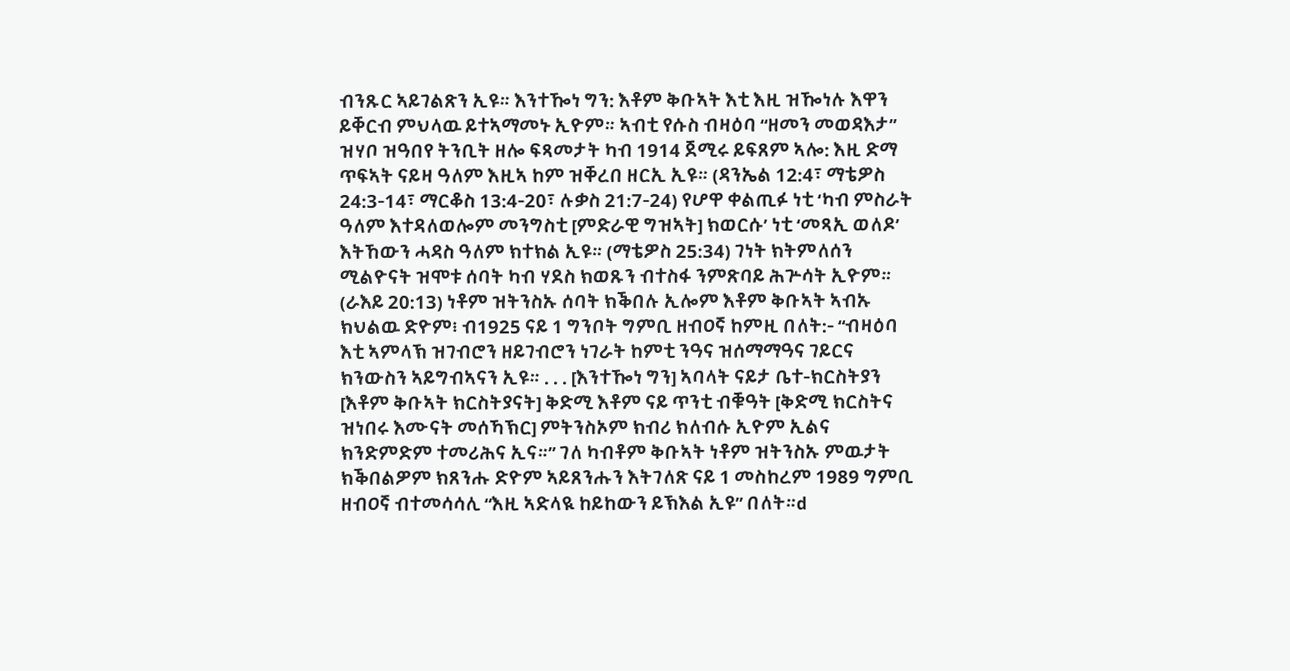ብንጹር ኣይገልጽን ኢዩ። እንተዀነ ግን: እቶም ቅቡኣት እቲ እዚ ዝዀነሉ እዋን ይቐርብ ምህላዉ ይተኣማመኑ ኢዮም። ኣብቲ የሱስ ብዛዕባ “ዘመን መወዳእታ” ዝሃቦ ዝዓበየ ትንቢት ዘሎ ፍጻመታት ካብ 1914 ጀሚሩ ይፍጸም ኣሎ: እዚ ድማ ጥፍኣት ናይዛ ዓለም እዚኣ ከም ዝቐረበ ዘርኢ ኢዩ። (ዳንኤል 12:4፣ ማቴዎስ 24:3-14፣ ማርቆስ 13:4-20፣ ሉቃስ 21:7-24) የሆዋ ቀልጢፉ ነቲ ‘ካብ ምስራት ዓለም እተዳለወሎም መንግስቲ [ምድራዊ ግዝኣት] ክወርሱ’ ነቲ ‘መጻኢ ወለዶ’ እትኸውን ሓዳስ ዓለም ክተክል ኢዩ። (ማቴዎስ 25:34) ገነት ክትምለሰን ሚልዮናት ዝሞቱ ሰባት ካብ ሃደስ ክወጹን ብተስፋ ንምጽባይ ሕጕሳት ኢዮም። (ራእይ 20:13) ነቶም ዝትንስኡ ሰባት ክቕበሉ ኢሎም እቶም ቅቡኣት ኣብኡ ክህልዉ ድዮም፧ ብ1925 ናይ 1 ግንቦት ግምቢ ዘብዐኛ ከምዚ በለት:- “ብዛዕባ እቲ ኣምላኽ ዝገብሮን ዘይገብሮን ነገራት ከምቲ ንዓና ዝሰማማዓና ገይርና ክንውስን ኣይግብኣናን ኢዩ። . . . [እንተዀነ ግን] ኣባላት ናይታ ቤተ-ክርስትያን [እቶም ቅቡኣት ክርስትያናት] ቅድሚ እቶም ናይ ጥንቲ ብቑዓት [ቅድሚ ክርስትና ዝነበሩ እሙናት መሰኻኽር] ምትንስኦም ክብሪ ክለብሱ ኢዮም ኢልና ክንድምድም ተመሪሕና ኢና።” ገለ ካብቶም ቅቡኣት ነቶም ዝትንስኡ ምዉታት ክቕበልዎም ክጸንሑ ድዮም ኣይጸንሑን እትገለጽ ናይ 1 መስከረም 1989 ግምቢ ዘብዐኛ ብተመሳሳሊ “እዚ ኣድላዪ ከይከውን ይኽእል ኢዩ” በለት።d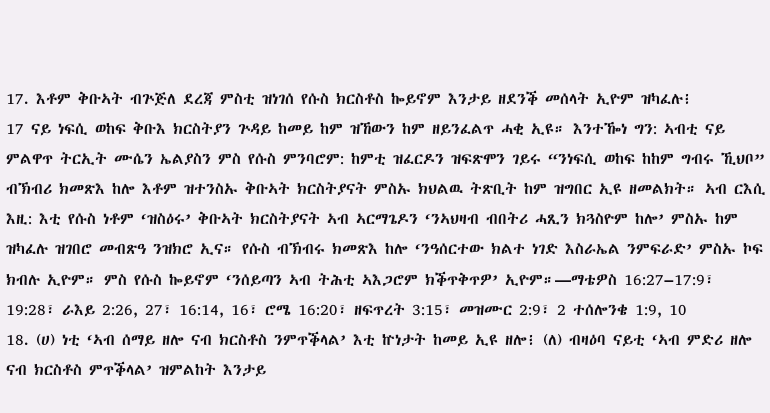17. እቶም ቅቡኣት ብጕጅለ ደረጃ ምስቲ ዝነገሰ የሱስ ክርስቶስ ኰይኖም እንታይ ዘደንቕ መሰላት ኢዮም ዝካፈሉ፧
17 ናይ ነፍሲ ወከፍ ቅቡእ ክርስትያን ጕዳይ ከመይ ከም ዝኸውን ከም ዘይንፈልጥ ሓቂ ኢዩ። እንተዀነ ግን: ኣብቲ ናይ ምልዋጥ ትርኢት ሙሴን ኤልያስን ምስ የሱስ ምንባሮም: ከምቲ ዝፈርዶን ዝፍጽሞን ገይሩ “ንነፍሲ ወከፍ ከከም ግብሩ ኺህቦ” ብኽብሪ ክመጽእ ከሎ እቶም ዝተንስኡ ቅቡኣት ክርስትያናት ምስኡ ክህልዉ ትጽቢት ከም ዝግበር ኢዩ ዘመልክት። ኣብ ርእሲ እዚ: እቲ የሱስ ነቶም ‘ዝስዕሩ’ ቅቡኣት ክርስትያናት ኣብ ኣርማጌዶን ‘ንኣህዛብ ብበትሪ ሓጺን ክጓስዮም ከሎ’ ምስኡ ከም ዝካፈሉ ዝገበሮ መብጽዓ ንዝክሮ ኢና። የሱስ ብኽብሩ ክመጽእ ከሎ ‘ንዓሰርተው ክልተ ነገድ እስራኤል ንምፍራድ’ ምስኡ ኮፍ ክብሉ ኢዮም። ምስ የሱስ ኰይኖም ‘ንሰይጣን ኣብ ትሕቲ ኣእጋሮም ክቕጥቅጥዎ’ ኢዮም።—ማቴዎስ 16:27–17:9፣ 19:28፣ ራእይ 2:26, 27፣ 16:14, 16፣ ሮሜ 16:20፣ ዘፍጥረት 3:15፣ መዝሙር 2:9፣ 2 ተሰሎንቄ 1:9, 10
18. (ሀ) ነቲ ‘ኣብ ሰማይ ዘሎ ናብ ክርስቶስ ንምጥቕላል’ እቲ ኵነታት ከመይ ኢዩ ዘሎ፧ (ለ) ብዛዕባ ናይቲ ‘ኣብ ምድሪ ዘሎ ናብ ክርስቶስ ምጥቕላል’ ዝምልከት እንታይ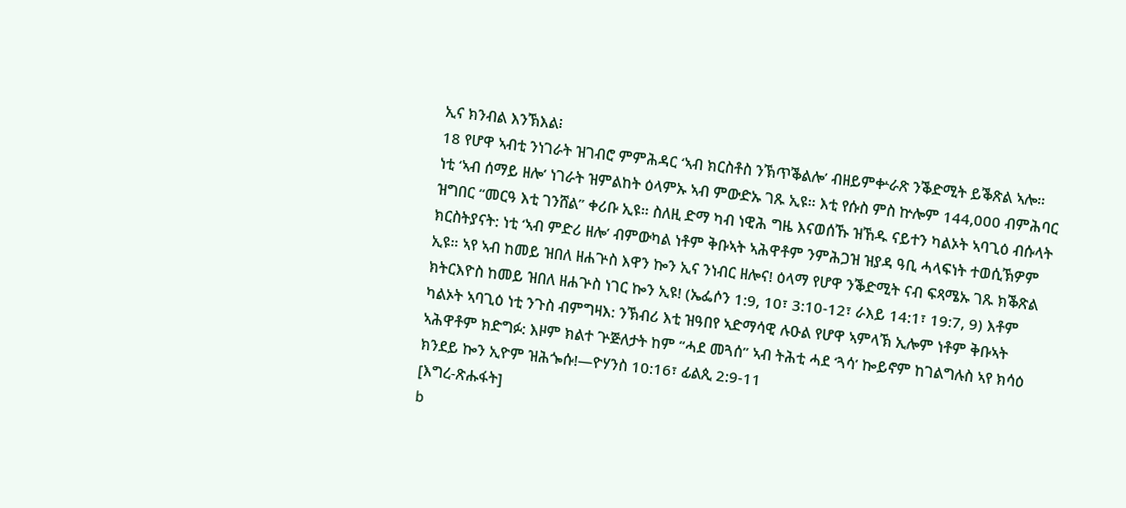ኢና ክንብል እንኽእል፧
18 የሆዋ ኣብቲ ንነገራት ዝገብሮ ምምሕዳር ‘ኣብ ክርስቶስ ንኽጥቕልሎ’ ብዘይምቍራጽ ንቕድሚት ይቕጽል ኣሎ። ነቲ ‘ኣብ ሰማይ ዘሎ’ ነገራት ዝምልከት ዕላምኡ ኣብ ምውድኡ ገጹ ኢዩ። እቲ የሱስ ምስ ኵሎም 144,000 ብምሕባር ዝግበር “መርዓ እቲ ገንሸል” ቀሪቡ ኢዩ። ስለዚ ድማ ካብ ነዊሕ ግዜ እናወሰኹ ዝኸዱ ናይተን ካልኦት ኣባጊዕ ብሱላት ክርስትያናት: ነቲ ‘ኣብ ምድሪ ዘሎ’ ብምውካል ነቶም ቅቡኣት ኣሕዋቶም ንምሕጋዝ ዝያዳ ዓቢ ሓላፍነት ተወሲኽዎም ኢዩ። ኣየ ኣብ ከመይ ዝበለ ዘሐጕስ እዋን ኰን ኢና ንነብር ዘሎና! ዕላማ የሆዋ ንቕድሚት ናብ ፍጻሜኡ ገጹ ክቕጽል ክትርእዮስ ከመይ ዝበለ ዘሐጕስ ነገር ኰን ኢዩ! (ኤፌሶን 1:9, 10፣ 3:10-12፣ ራእይ 14:1፣ 19:7, 9) እቶም ካልኦት ኣባጊዕ ነቲ ንጉስ ብምግዛእ: ንኽብሪ እቲ ዝዓበየ ኣድማሳዊ ሉዑል የሆዋ ኣምላኽ ኢሎም ነቶም ቅቡኣት ኣሕዋቶም ክድግፉ: እዞም ክልተ ጕጅለታት ከም “ሓደ መጓሰ” ኣብ ትሕቲ ሓደ ‘ጓሳ’ ኰይኖም ከገልግሉስ ኣየ ክሳዕ ክንደይ ኰን ኢዮም ዝሕጐሱ!—ዮሃንስ 10:16፣ ፊልጲ 2:9-11
[እግረ-ጽሑፋት]
b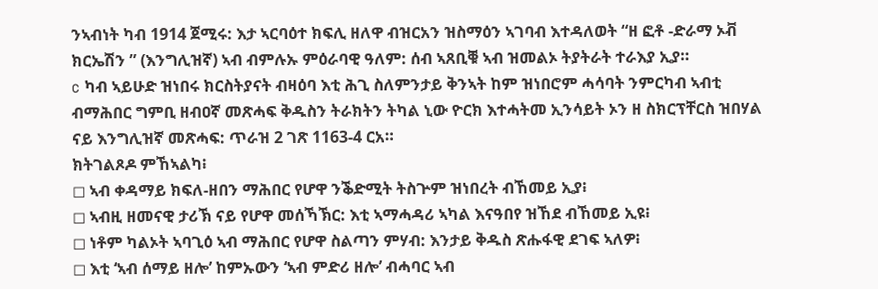ንኣብነት ካብ 1914 ጀሚሩ: እታ ኣርባዕተ ክፍሊ ዘለዋ ብዝርአን ዝስማዕን ኣገባብ እተዳለወት “ዘ ፎቶ -ድራማ ኦቭ ክርኤሽን ” (እንግሊዝኛ) ኣብ ብምሉኡ ምዕራባዊ ዓለም: ሰብ ኣጸቢቑ ኣብ ዝመልኦ ትያትራት ተራእያ ኢያ።
c ካብ ኣይሁድ ዝነበሩ ክርስትያናት ብዛዕባ እቲ ሕጊ ስለምንታይ ቅንኣት ከም ዝነበሮም ሓሳባት ንምርካብ ኣብቲ ብማሕበር ግምቢ ዘብዐኛ መጽሓፍ ቅዱስን ትራክትን ትካል ኒው ዮርክ እተሓትመ ኢንሳይት ኦን ዘ ስክርፕቸርስ ዝበሃል ናይ እንግሊዝኛ መጽሓፍ: ጥራዝ 2 ገጽ 1163-4 ርአ።
ክትገልጾዶ ምኸኣልካ፧
◻ ኣብ ቀዳማይ ክፍለ-ዘበን ማሕበር የሆዋ ንቕድሚት ትስጕም ዝነበረት ብኸመይ ኢያ፧
◻ ኣብዚ ዘመናዊ ታሪኽ ናይ የሆዋ መሰኻኽር: እቲ ኣማሓዳሪ ኣካል እናዓበየ ዝኸደ ብኸመይ ኢዩ፧
◻ ነቶም ካልኦት ኣባጊዕ ኣብ ማሕበር የሆዋ ስልጣን ምሃብ: እንታይ ቅዱስ ጽሑፋዊ ደገፍ ኣለዎ፧
◻ እቲ ‘ኣብ ሰማይ ዘሎ’ ከምኡውን ‘ኣብ ምድሪ ዘሎ’ ብሓባር ኣብ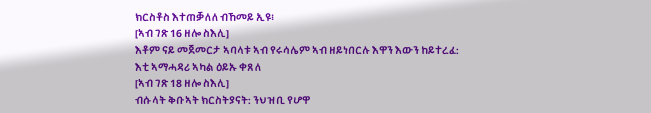ክርስቶስ እተጠቓለለ ብኸመይ ኢዩ፧
[ኣብ ገጽ 16 ዘሎ ስእሊ]
እቶም ናይ መጀመርታ ኣባላቱ ኣብ የሩሳሌም ኣብ ዘይነበርሉ እዋን እውን ከይተረፈ: እቲ ኣማሓዳሪ ኣካል ዕይኡ ቀጸለ
[ኣብ ገጽ 18 ዘሎ ስእሊ]
ብሱላት ቅቡኣት ክርስትያናት: ንህዝቢ የሆዋ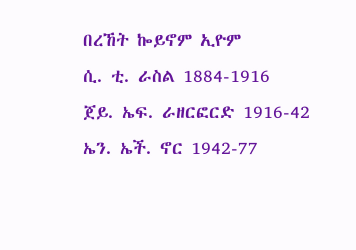በረኸት ኰይኖም ኢዮም
ሲ. ቲ. ራስል 1884-1916
ጀይ. ኤፍ. ራዘርፎርድ 1916-42
ኤን. ኤች. ኖር 1942-77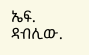ኤፍ. ዳብሊው.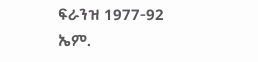ፍራንዝ 1977-92
ኤም.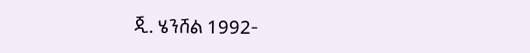ጂ. ሄንሸል 1992-